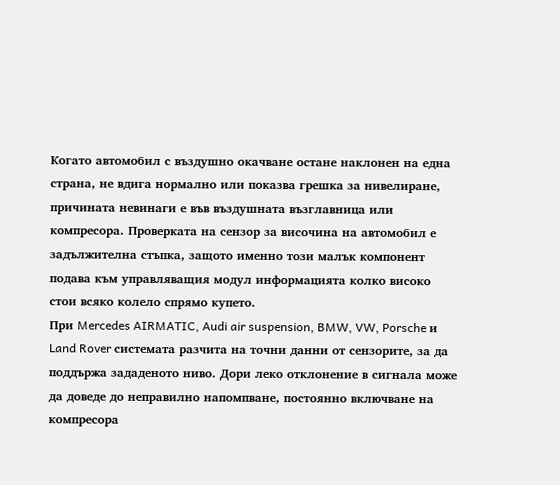Когато автомобил с въздушно окачване остане наклонен на една страна, не вдига нормално или показва грешка за нивелиране, причината невинаги е във въздушната възглавница или компресора. Проверката на сензор за височина на автомобил е задължителна стъпка, защото именно този малък компонент подава към управляващия модул информацията колко високо стои всяко колело спрямо купето.
При Mercedes AIRMATIC, Audi air suspension, BMW, VW, Porsche и Land Rover системата разчита на точни данни от сензорите, за да поддържа зададеното ниво. Дори леко отклонение в сигнала може да доведе до неправилно напомпване, постоянно включване на компресора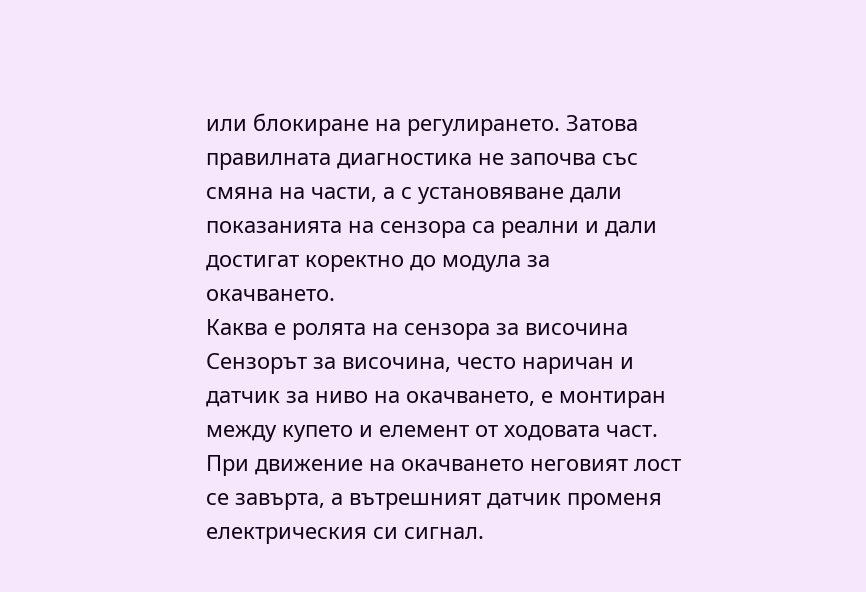или блокиране на регулирането. Затова правилната диагностика не започва със смяна на части, а с установяване дали показанията на сензора са реални и дали достигат коректно до модула за окачването.
Каква е ролята на сензора за височина
Сензорът за височина, често наричан и датчик за ниво на окачването, е монтиран между купето и елемент от ходовата част. При движение на окачването неговият лост се завърта, а вътрешният датчик променя електрическия си сигнал.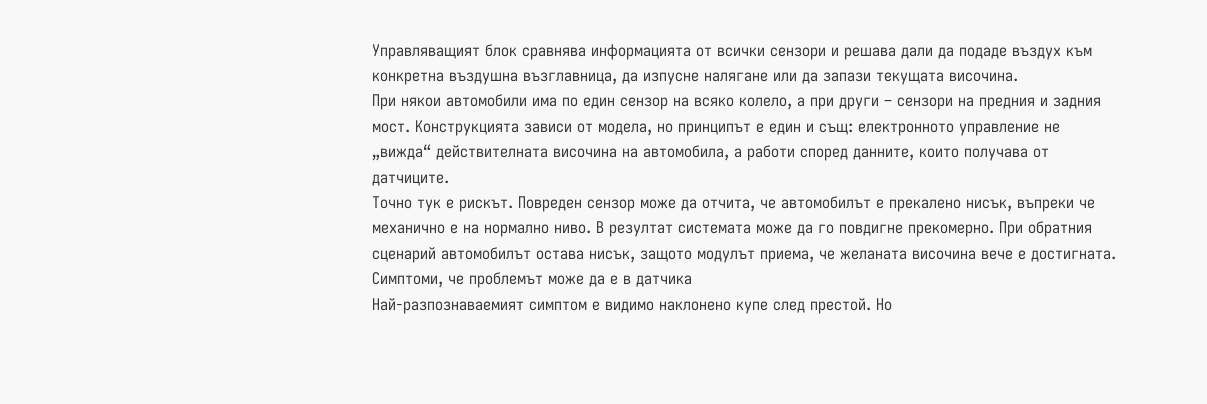Управляващият блок сравнява информацията от всички сензори и решава дали да подаде въздух към конкретна въздушна възглавница, да изпусне налягане или да запази текущата височина.
При някои автомобили има по един сензор на всяко колело, а при други – сензори на предния и задния мост. Конструкцията зависи от модела, но принципът е един и същ: електронното управление не „вижда“ действителната височина на автомобила, а работи според данните, които получава от датчиците.
Точно тук е рискът. Повреден сензор може да отчита, че автомобилът е прекалено нисък, въпреки че механично е на нормално ниво. В резултат системата може да го повдигне прекомерно. При обратния сценарий автомобилът остава нисък, защото модулът приема, че желаната височина вече е достигната.
Симптоми, че проблемът може да е в датчика
Най-разпознаваемият симптом е видимо наклонено купе след престой. Но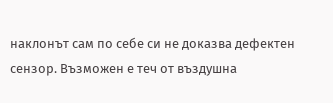наклонът сам по себе си не доказва дефектен сензор. Възможен е теч от въздушна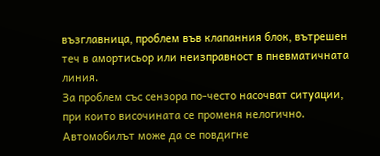възглавница, проблем във клапанния блок, вътрешен теч в амортисьор или неизправност в пневматичната линия.
За проблем със сензора по-често насочват ситуации, при които височината се променя нелогично. Автомобилът може да се повдигне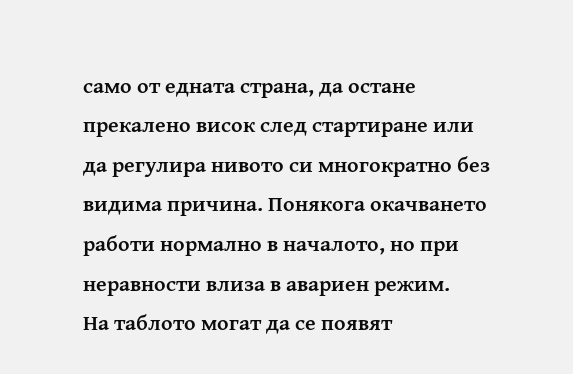само от едната страна, да остане прекалено висок след стартиране или да регулира нивото си многократно без видима причина. Понякога окачването работи нормално в началото, но при неравности влиза в авариен режим.
На таблото могат да се появят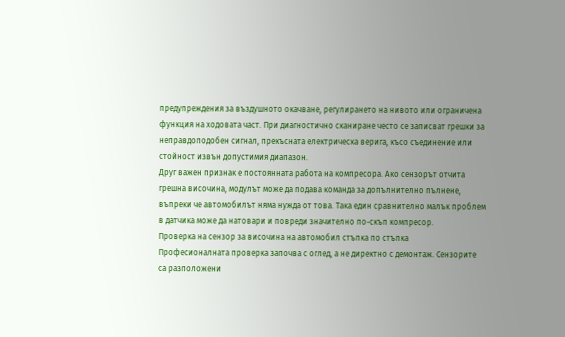предупреждения за въздушното окачване, регулирането на нивото или ограничена функция на ходовата част. При диагностично сканиране често се записват грешки за неправдоподобен сигнал, прекъсната електрическа верига, късо съединение или стойност извън допустимия диапазон.
Друг важен признак е постоянната работа на компресора. Ако сензорът отчита грешна височина, модулът може да подава команда за допълнително пълнене, въпреки че автомобилът няма нужда от това. Така един сравнително малък проблем в датчика може да натовари и повреди значително по-скъп компресор.
Проверка на сензор за височина на автомобил стъпка по стъпка
Професионалната проверка започва с оглед, а не директно с демонтаж. Сензорите са разположени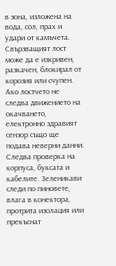в зона, изложена на вода, сол, прах и удари от камъчета. Свързващият лост може да е изкривен, разкачен, блокирал от корозия или счупен. Ако лостчето не следва движението на окачването, електронно здравият сензор също ще подава неверни данни.
Следва проверка на корпуса, буксата и кабелите. Зеленикави следи по пиновете, влага в конектора, протрита изолация или прекъснат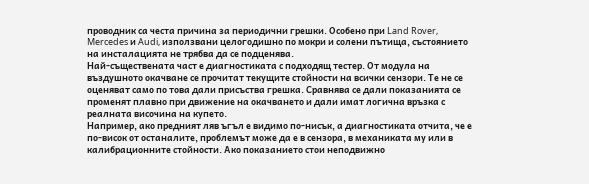проводник са честа причина за периодични грешки. Особено при Land Rover, Mercedes и Audi, използвани целогодишно по мокри и солени пътища, състоянието на инсталацията не трябва да се подценява.
Най-съществената част е диагностиката с подходящ тестер. От модула на въздушното окачване се прочитат текущите стойности на всички сензори. Те не се оценяват само по това дали присъства грешка. Сравнява се дали показанията се променят плавно при движение на окачването и дали имат логична връзка с реалната височина на купето.
Например, ако предният ляв ъгъл е видимо по-нисък, а диагностиката отчита, че е по-висок от останалите, проблемът може да е в сензора, в механиката му или в калибрационните стойности. Ако показанието стои неподвижно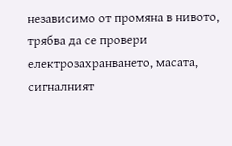независимо от промяна в нивото, трябва да се провери електрозахранването, масата, сигналният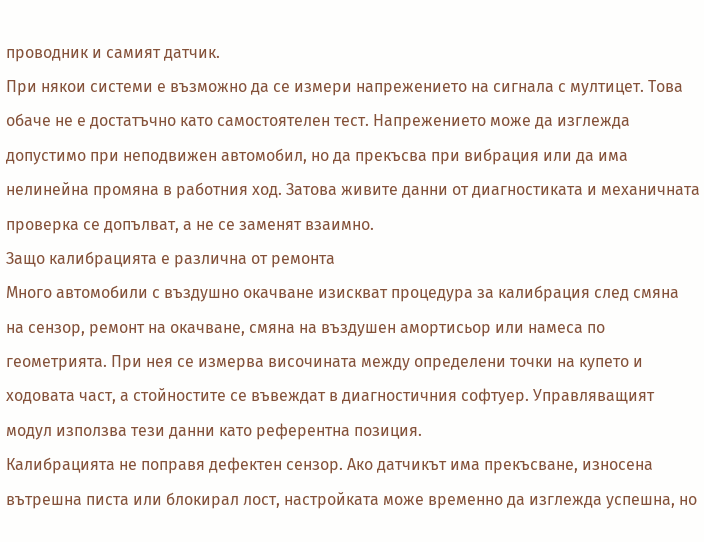проводник и самият датчик.
При някои системи е възможно да се измери напрежението на сигнала с мултицет. Това обаче не е достатъчно като самостоятелен тест. Напрежението може да изглежда допустимо при неподвижен автомобил, но да прекъсва при вибрация или да има нелинейна промяна в работния ход. Затова живите данни от диагностиката и механичната проверка се допълват, а не се заменят взаимно.
Защо калибрацията е различна от ремонта
Много автомобили с въздушно окачване изискват процедура за калибрация след смяна на сензор, ремонт на окачване, смяна на въздушен амортисьор или намеса по геометрията. При нея се измерва височината между определени точки на купето и ходовата част, а стойностите се въвеждат в диагностичния софтуер. Управляващият модул използва тези данни като референтна позиция.
Калибрацията не поправя дефектен сензор. Ако датчикът има прекъсване, износена вътрешна писта или блокирал лост, настройката може временно да изглежда успешна, но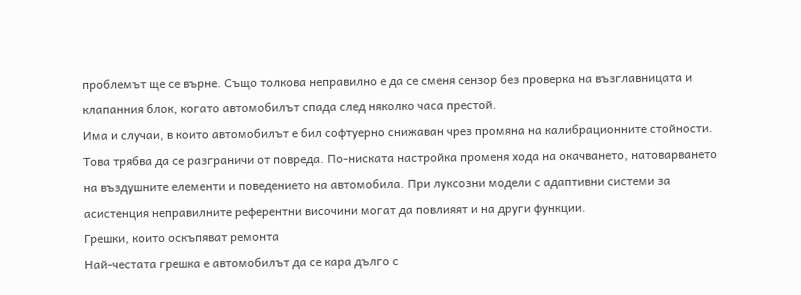проблемът ще се върне. Също толкова неправилно е да се сменя сензор без проверка на възглавницата и клапанния блок, когато автомобилът спада след няколко часа престой.
Има и случаи, в които автомобилът е бил софтуерно снижаван чрез промяна на калибрационните стойности. Това трябва да се разграничи от повреда. По-ниската настройка променя хода на окачването, натоварването на въздушните елементи и поведението на автомобила. При луксозни модели с адаптивни системи за асистенция неправилните референтни височини могат да повлияят и на други функции.
Грешки, които оскъпяват ремонта
Най-честата грешка е автомобилът да се кара дълго с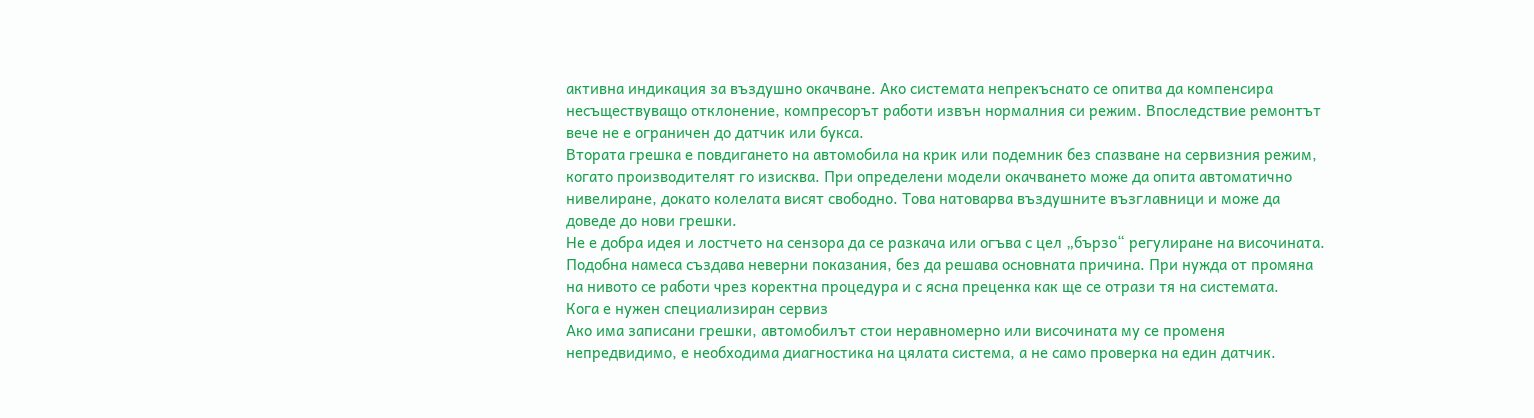активна индикация за въздушно окачване. Ако системата непрекъснато се опитва да компенсира несъществуващо отклонение, компресорът работи извън нормалния си режим. Впоследствие ремонтът вече не е ограничен до датчик или букса.
Втората грешка е повдигането на автомобила на крик или подемник без спазване на сервизния режим, когато производителят го изисква. При определени модели окачването може да опита автоматично нивелиране, докато колелата висят свободно. Това натоварва въздушните възглавници и може да доведе до нови грешки.
Не е добра идея и лостчето на сензора да се разкача или огъва с цел „бързо“ регулиране на височината. Подобна намеса създава неверни показания, без да решава основната причина. При нужда от промяна на нивото се работи чрез коректна процедура и с ясна преценка как ще се отрази тя на системата.
Кога е нужен специализиран сервиз
Ако има записани грешки, автомобилът стои неравномерно или височината му се променя непредвидимо, е необходима диагностика на цялата система, а не само проверка на един датчик.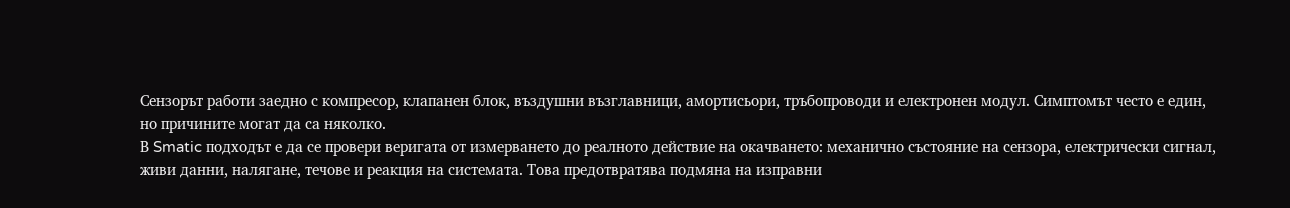Сензорът работи заедно с компресор, клапанен блок, въздушни възглавници, амортисьори, тръбопроводи и електронен модул. Симптомът често е един, но причините могат да са няколко.
В Smatic подходът е да се провери веригата от измерването до реалното действие на окачването: механично състояние на сензора, електрически сигнал, живи данни, налягане, течове и реакция на системата. Това предотвратява подмяна на изправни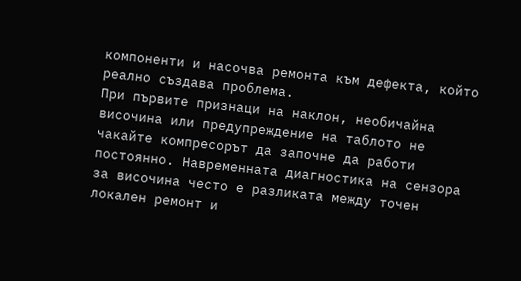компоненти и насочва ремонта към дефекта, който реално създава проблема.
При първите признаци на наклон, необичайна височина или предупреждение на таблото не чакайте компресорът да започне да работи постоянно. Навременната диагностика на сензора за височина често е разликата между точен локален ремонт и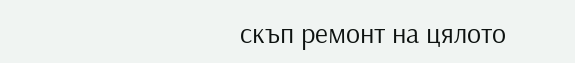скъп ремонт на цялото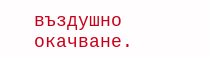въздушно окачване.